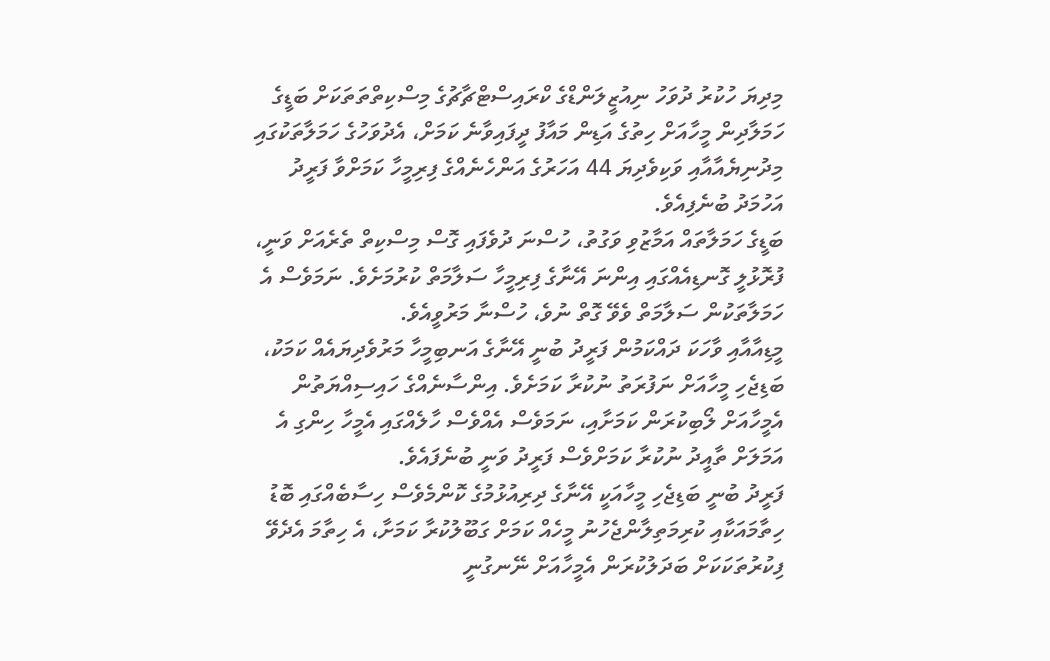މިދިޔަ ހުކުރު ދުވަހު ނިއުޒީލަންޑްގެ ކްރައިސްޓްޗާޗުގެ މިސްކިތްތަތަކަށް ބަޑީގެ ހަމަލާދިން މީހާއަށް ހިތުގެ އަޑިން މައާފު ދީފައިވާނެ ކަމަށް، އެދުވަހުގެ ހަމަލާތަކުގައި މިދުނިޔެއާއާއި ވަކިވެދިޔަ 44 އަހަރުގެ އަންހެނެއްގެ ފިރިމީހާ ކަމަށްވާ ފަރީދު އަހުމަދު ބުނެފިއެވެ.
ބަޑީގެ ހަމަލާތައް އަމާޒުވި ވަގުތު، ހުސްނަ ދުވެފައި ގޮސް މިސްކިތް ތެރެއަށް ވަނީ، ފުރޮޅުލީ ގޮނޑިއެއްގައި އިންނަ އޭނާގެ ފިރިމީހާ ސަލާމަތް ކުރުމަށެވެ. ނަމަވެސް އެ ހަމަލާތަކުން ސަލާމަތް ވެވޭ ގޮތް ނުވެ، ހުސްނާ މަރުވީއެވެ.
މީޑިއާއާއި ވާހަކަ ދައްކަމުން ފަރީދު ބުނީ އޭނާގެ އަނބިމީހާ މަރުވެދިޔައެއް ކަމަކު، ބަޑިޖެހި މީހާއަށް ނަފުރަތު ނުކުރާ ކަމަށެވެ. އިންސާނެއްގެ ހައިސިއްޔަތުން އެމީހާއަށް ލޯބިކުރަން ކަމަށާއި، ނަމަވެސް އެއްވެސް ހާލެއްގައި އެމީހާ ހިންގި އެ އަމަލަށް ތާއީދު ނުކުރާ ކަމަށްވެސް ފަރީދު ވަނީ ބުނެފައެވެ.
ފަރީދު ބުނީ ބަޑިޖެހި މީހާއަކީ އޭނާގެ ދިރިއުޅުމުގެ ކޮންމެވެސް ހިސާބެއްގައި ބޮޑު ހިތާމައަކާއި ކުރިމަތިލާންޖެހުނު މީހެއް ކަމަށް ގަބޫލުކުރާ ކަމަށާ، އެ ހިތާމަ އެދެވޭ ފިކުރުތަކަކަށް ބަދަލުކުރަން އެމީހާއަށް ނޭނގުނީ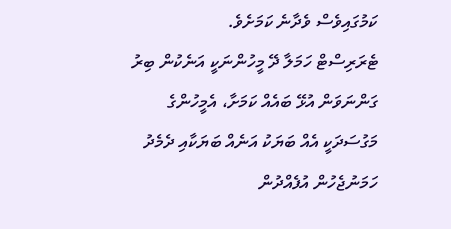ކަމުގައިވެސް ވެދާނެ ކަމަށެވެ.
ޓެރަރިސްޓް ހަމަލާ ދޭ މީހުންނަކީ އަނެކުން ބިރު ގަންނަވަން އުޅޭ ބައެއް ކަމަށާ، އެމީހުންގެ މަގުސަދަކީ އެއް ބަޔަކު އަނެއް ބަޔަކާއި ދެމެދު ހަމަނުޖެހުން އުފެއްދުން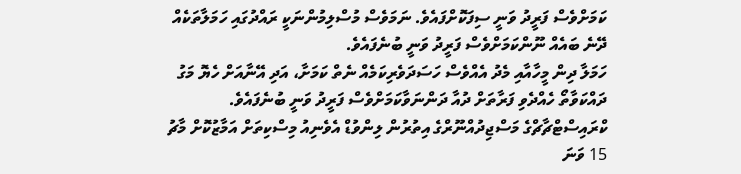ކަމަށްވެސް ފަރީދު ވަނީ ސިފަކޮށްފައެވެ. ނަމަވެސް މުސްލިމުންނަކީ ރައްދުގައި ހަމަލާތަކެއް ދޭނެ ބައެއް ނޫންކަމަށްވެސް ފަރީދު ވަނީ ބުނެފައެވެ.
ހަމަލާ ދިން މީހާއާއި މެދު އެއްވެސް ހަސަދަވެރިކަމެއް ނެތް ކަމަށާ، އަދި އޭނާއަށް ހެޔޮ މަގު ދައްކަވާތޯ ހެއްދެވި ފަރާތަށް ދުއާ ދަންނަވާކަމަށްވެސް ފަރީދު ވަނީ ބުނެފައެވެ.
ކްރައިސްޓްޗާޗްގެ މަސްޖިދުއްނޫރްގެ އިތުރުން ލިންވުޑް އެވެނިއު މިސްކިތަށް އަމާޒުކޮށް މާޗު 15 ވަނަ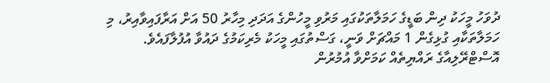ދުވަހު މީހަކު ދިން ބަޑީގެ ހަމަލާތަކުގައި މަރުވި މީހުންގެ އަދަދި މިހާރު 50 އަށް އަރާފައިވާއިރު، މި ހަމަލާތަކާއި ގުޅިގެން 1 މައްޗަށް ވަނީ، ގަސްތުގައި މީހަކު މެރިކަމުގެ ދައުވާ އުފުލާފައެވެ. އޮސްޓްރޭލިއާގެ ރައްޔިތެއް ކަމަށްވާ އުމުރުން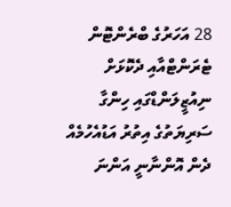28 އަހަރުގެ ބްރެންޓޮން ޓެރަންޓްއާއި ދެކޮޅަށް ނިއުޒީލަންޑްގައި ހިންގާ ސަރިޔަތުގެ އިތުރު އަޑުއެހުމެއް ދެން އޮންނާނީ އަންނަ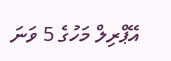އޭޕްރިލް މަހުގެ 5 ވަނަ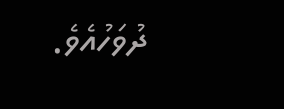ދުވަހުއެވެ.